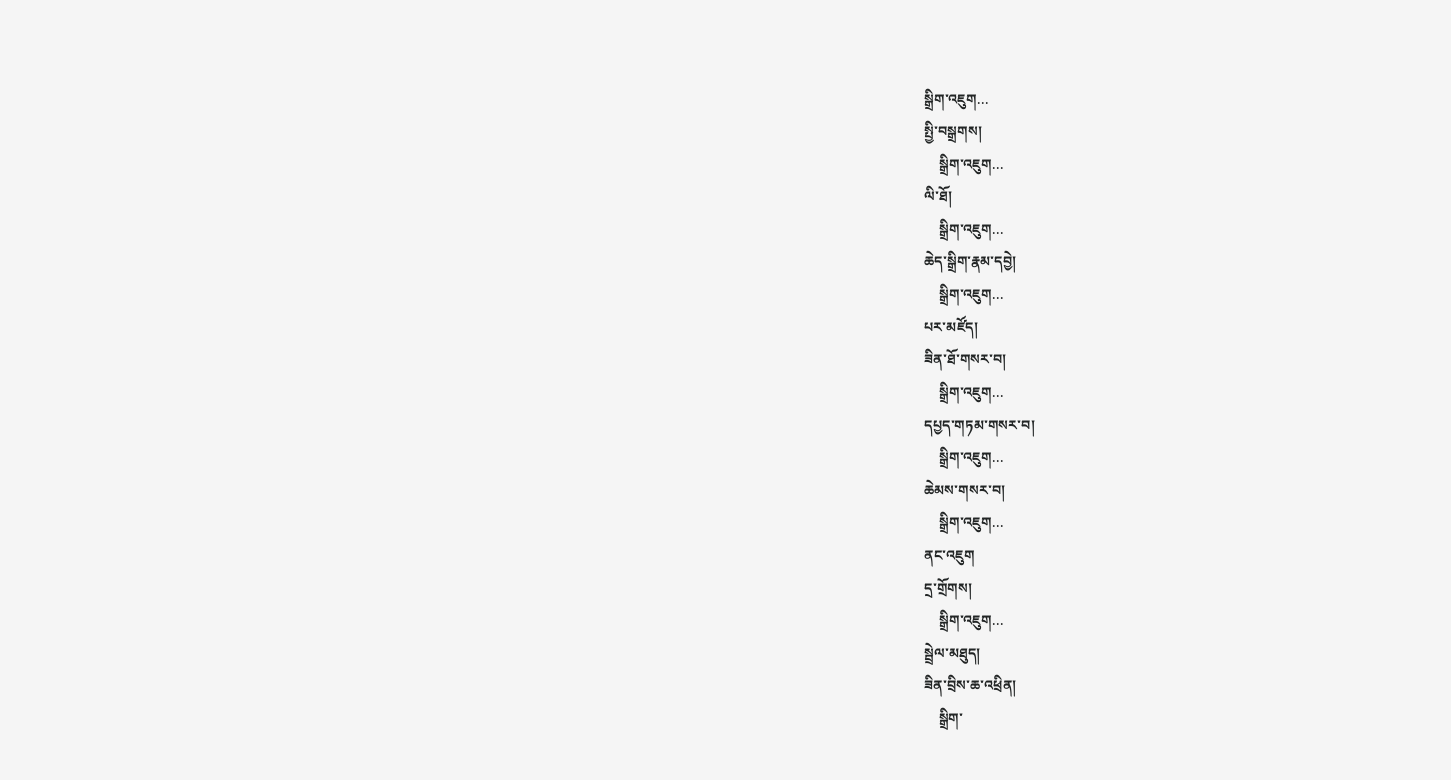སྒྲིག་འཇུག...
སྤྱི་བསྒྲགས།
    སྒྲིག་འཇུག...
ལི་ཐོ།
    སྒྲིག་འཇུག...
ཆེད་སྒྲིག་རྣམ་དབྱེ།
    སྒྲིག་འཇུག...
པར་མཛོད།
ཟིན་ཐོ་གསར་བ།
    སྒྲིག་འཇུག...
དཔྱད་གཏམ་གསར་བ།
    སྒྲིག་འཇུག...
ཆེམས་གསར་བ།
    སྒྲིག་འཇུག...
ནང་འཇུག
དྲ་གྲོགས།
    སྒྲིག་འཇུག...
སྦྲེལ་མཐུད།
ཟིན་བྲིས་ཆ་འཕྲིན།
    སྒྲིག་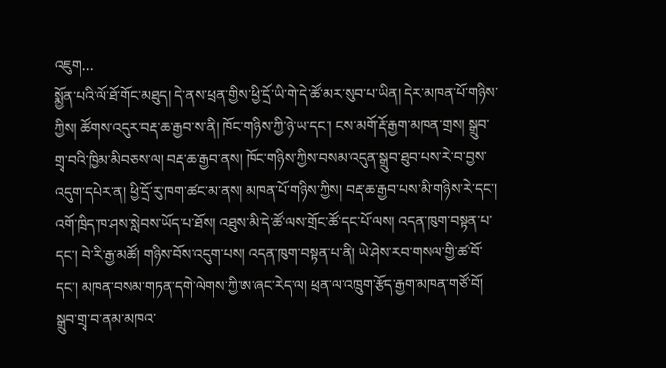འཇུག...
སྨྱོན་པའི་ལོ་ཐོ་གོང་མཐུད། དེ་ནས་ཕྲན་གྱིས་ཕྱི་དྲོ་ཡི་གེ་དེ་ཚོ་མར་སུབ་པ་ཡིན། དེར་མཁན་པོ་གཉིས་ཀྱིས། ཚོགས་འདུར་བརྡ་ཆ་རྒྱབ་ས་ནི། ཁོང་གཉིས་ཀྱི་ཉེ་ཡ་དང་། ངས་མགོ་རྡོ་རྒྱག་མཁན་གྲས། སྒྲུབ་གྲྭ་བའི་ཁྱིམ་མིབཅས་ལ། བརྡ་ཆ་རྒྱབ་ནས། ཁོང་གཉིས་ཀྱིས་བསམ་འདུན་སྒྲུབ་ཐུབ་པས་རེ་བ་བྱས་འདུག་དཔེར་ན། ཕྱི་དྲོ་རུ་ཁག་ཚང་མ་ནས། མཁན་པོ་གཉིས་ཀྱིས། བརྡ་ཆ་རྒྱབ་པས་མི་གཉིས་རེ་དང་། འགོ་ཁྲིད་ཁ་ཤས་སླེབས་ཡོད་པ་ཐོས། འཐུས་མི་དེ་ཚོ་ལས་གྲོང་ཚོ་དང་པོ་ལས། འདན་ཁུག་བསྟན་པ་དང་། བེ་རི་རྒྱ་མཚོ། གཉིས་བོས་འདུག་པས། འདན་ཁུག་བསྟན་པ་ནི། ཡེ་ཤེས་རབ་གསལ་གྱི་ཚ་བོ་དང་། མཁན་བསམ་གཏན་དགེ་ལེགས་ཀྱི་ཨ་ཞང་རེད་ལ། ཕྲན་ལ་འཁྲུག་རྩོད་རྒྱག་མཁན་གཙོ་བོ། སྒྲུབ་གྲྭ་བ་ནམ་མཁའ་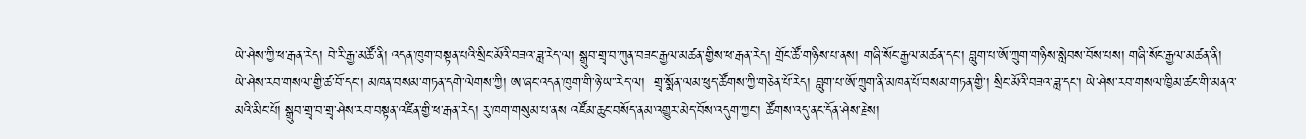ཡེ་ཤེས་ཀྱི་ཕ་རྒན་རེད། བེ་རི་རྒྱ་མཚོ་ནི། འདན་ཁུག་བསྟན་པའི་སྲིང་མོའི་བཟའ་ཟླ་རེད་ལ། སྒྲུབ་གྲྭ་བ་ཀུན་བཟང་རྒྱལ་མཚན་གྱིས་ཕ་རྒན་རེད། གྲོང་ཚོ་གཉིས་པ་ནས། གཞི་སོང་རྒྱལ་མཚན་དང་། བླུག་པ་ཨོ་ཀྲུག་གཉིས་སླེབས་བོས་པས། གཞི་སོང་རྒྱལ་མཚན་ནི།  ཡེ་ཤེས་རབ་གསལ་གྱི་ཚ་བོ་དང་། མཁན་བསམ་གཏན་དགེ་ལེགས་ཀྱི། ཨ་ཞང་འདན་ཁུག་གི་ཉེ་ཡ་་རེད་ལ།  གྲྭ་སྨོན་ལམ་ཕུད་ཚོགས་ཀྱི་གཅེན་པོ་རེད། བླུག་པ་ཨོ་ཀྲུག་ནི་མཁན་པོ་བསམ་གཏན་གྱི་། སྲིང་མོའི་བཟའ་ཟླ་དང་། ཡེ་ཤེས་རབ་གསལ་ཁྱིམ་ཚང་གི་མནའ་མའི་མིང་པོ། སྒྲུབ་གྲྭ་བ་གྲྭ་ཤེས་རབ་བསྟན་འཛིན་གྱི་ཕ་རྒན་རེད། རུ་ཁག་གསུམ་པ་ནས འཛོམ་ཆུང་བསོད་ནམ་འགྱུར་མེད་བོས་འདུག་ཀྱང་། ཚོགས་འདུ་ནང་དོན་ཤེས་རྗེས།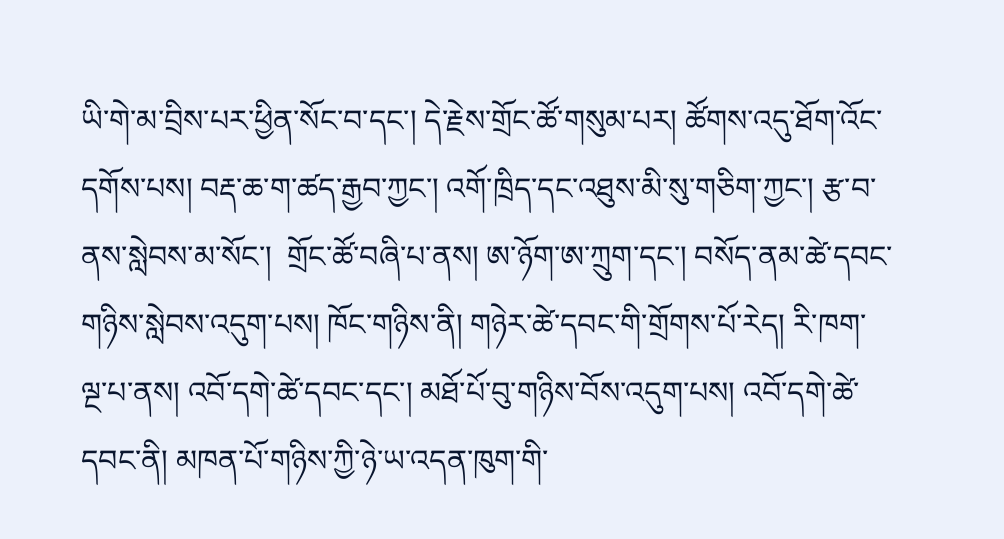ཡི་གེ་མ་བྲིས་པར་ཕྱིན་སོང་བ་དང་། དེ་རྗེས་གྲོང་ཚོ་གསུམ་པར། ཚོགས་འདུ་ཐོག་འོང་དགོས་པས། བརྡ་ཆ་ག་ཚད་རྒྱབ་ཀྱང་། འགོ་ཁྲིད་དང་འཐུས་མི་སུ་གཅིག་ཀྱང་། རྩ་བ་ནས་སླེབས་མ་སོང་།  གྲོང་ཚོ་བཞི་པ་ནས། ཨ་ཉོག་ཨ་ཀྲུག་དང་། བསོད་ནམ་ཚེ་དབང་གཉིས་སླེབས་འདུག་པས། ཁོང་གཉིས་ནི། གཉེར་ཚེ་དབང་གི་གྲོགས་པོ་རེད། རི་ཁག་ལྔ་པ་ནས། འབོ་དགེ་ཚེ་དབང་དང་། མཐོ་པོ་བུ་གཉིས་བོས་འདུག་པས། འབོ་དགེ་ཚེ་དབང་ནི། མཁན་པོ་གཉིས་ཀྱི་ཉེ་ཡ་འདན་ཁུག་གི་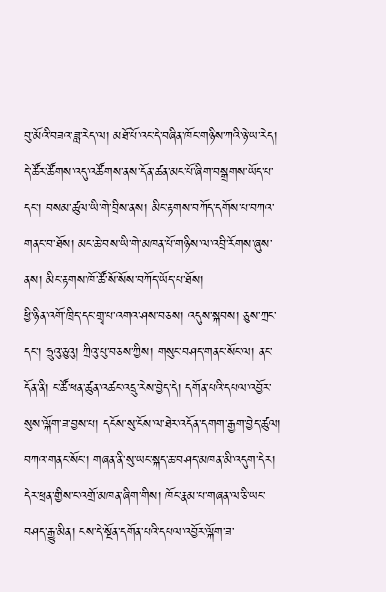བུ་མོའི་བཟའ་ཟླ་རེད་ལ། མཐོ་པོ་འང་དེ་བཞིན་ཁོང་གཉིས་ཀའི་ཉེ་ཡ་རེད། དེ་ཚོར་ཚོགས་འདུ་འཚོགས་ནས་དོན་ཚན་མང་པོ་ཞིག་བསྒྲགས་ཡོད་པ་དང་། བསམ་ཚུལ་ཡི་གེ་བྲིས་ནས། མིང་རྟགས་བཀོད་དགོས་པ་བཀའ་གནང་བ་ཐོས། མང་ཆེ་བས་ཡི་གེ་མཁན་པོ་གཉིས་ལ་འབྲི་རོགས་ཞུས་ནས། མིང་རྟགས་ཁོ་ཚོ་སོ་སོས་བཀོད་ཡོད་པ་ཐོས།
ཕྱི་ཉིན་འགོ་ཁྲིད་དང་གྲྭ་པ་འགའ་ཤས་བཅས། འདུས་སྐབས། ཅུས་ཀྲང་དང་། ཧྲུའུ་ཅུའུ། ཀྲིའུ་པུ་བཅས་ཀྱིས། གསུང་བཤད་གནང་སོང་ལ། ནང་དོན་ནི། ང་ཚོ་ཕན་ཚུན་འཚང་འདྲུ་རེས་བྱེད་དེ། དགོན་པའི་དཔལ་འབྱོར་སུས་ལྐོག་ཟ་བྱས་པ། དངོས་སུ་ངོས་ལ་ཐེར་འདོན་དགག་རྒྱག་བྱེད་ཚུལ། བཀའ་གནང་སོང་། གཞན་ནི་སུ་ཡང་སྐད་ཆ་བཤད་མཁན་མི་འདུག་དེར། དེར་ཕྲན་གྱིས་ང་འགྲོ་མཁན་ཞིག་གིས། ཁོང་རྣམ་པ་གཞན་ལ་ཅི་ཡང་བཤད་རྒྱུ་མིན། ངས་དེ་སྔོན་དགོན་པའི་དཔལ་འབྱོར་ལྐོག་ཟ་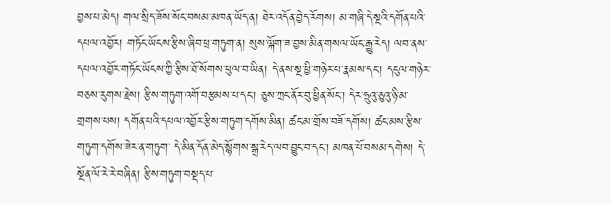བྱས་པ་མེད། གལ་སྲིད་ཟོས་སོང་བསམ་མཁན་ཡོད་ན། ཐེར་འདོན་བྱེད་རོགས། མ་གཞི་དེ་སྔའི་དགོན་པའི་དཔལ་འབྱོར། གཏོང་ཡོངས་རྩིས་ཞིབ་ཕྲ་གཏུག་ན། སུས་ལྐོག་ཟ་བྱས་མིན་གསལ་ཡོང་རྒྱུ་རེད། ལབ་ནས་དཔལ་འབྱོར་གཏོང་ཡོངས་ཀྱི་རྩིས་ཐོ་སོགས་ཕུལ་བ་ཡིན། དེ་ནས་སྔ་ཕྱི་གཉེར་པ་རྣམས་དང་། དངུལ་གཉེར་བཅས་རུགས་རྗེས། རྩིས་གཏུག་འགོ་བརྩམས་པ་དང་། ཅུས་ཀྲང་ནོར་བུ་ཕྱིན་སོང་། དེར་ཧྲུའུ་ཅུའུ་ཉི་མ་གྲགས་པས། དགོན་པའི་དཔལ་འབྱོར་རྩིས་གཏུག་དགོས་མིན། ཚང་མ་གྲོས་བཟོ་དགོས། ཚང་མས་རྩིས་གཏུག་དགོས་ཟེར་ན་གཏུག་ དེ་མིན་དོན་མེད་སྙོགས་སྒྲ་རེད་ལབ་བྱུང་བ་དང་། མཁན་པོ་བསམ་དགེས། དེ་སྔོན་ལོ་རེ་རེ་བཞིན། རྩིས་གཏུག་བསྡད་པ་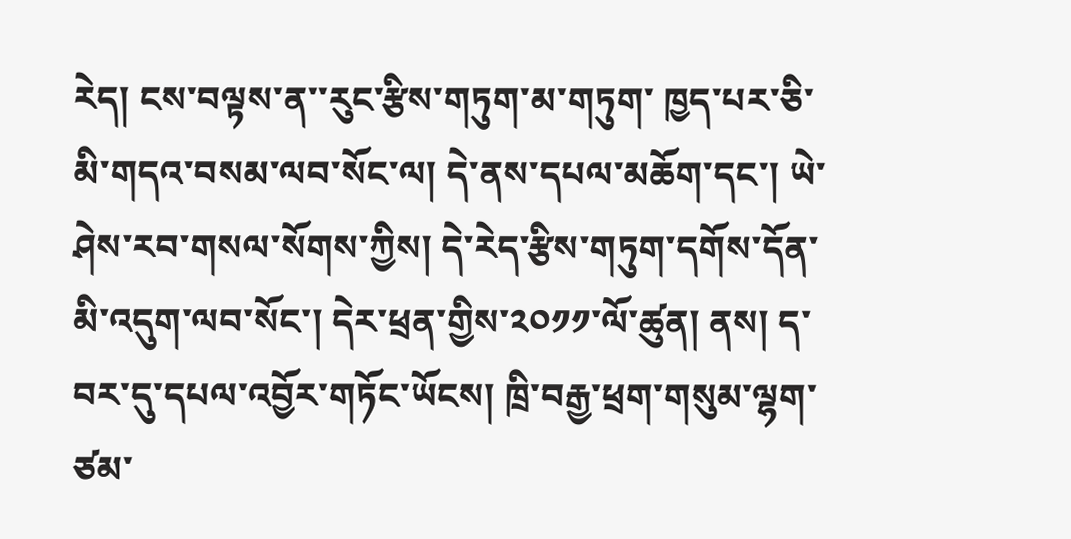རེད། ངས་བལྟས་ན་་རུང་རྩིས་གཏུག་མ་གཏུག་ ཁྱད་པར་ཅི་མི་གདའ་བསམ་ལབ་སོང་ལ། དེ་ནས་དཔལ་མཆོག་དང་། ཡེ་ཤེས་རབ་གསལ་སོགས་ཀྱིས། དེ་རེད་རྩིས་གཏུག་དགོས་དོན་མི་འདུག་ལབ་སོང་། དེར་ཕྲན་གྱིས་༢༠༡༡་ལོ་ཚུན། ནས། ད་བར་དུ་དཔལ་འབྱོར་གཏོང་ཡོངས། ཁྲི་བརྒྱ་ཕྲག་གསུམ་ལྷག་ཙམ་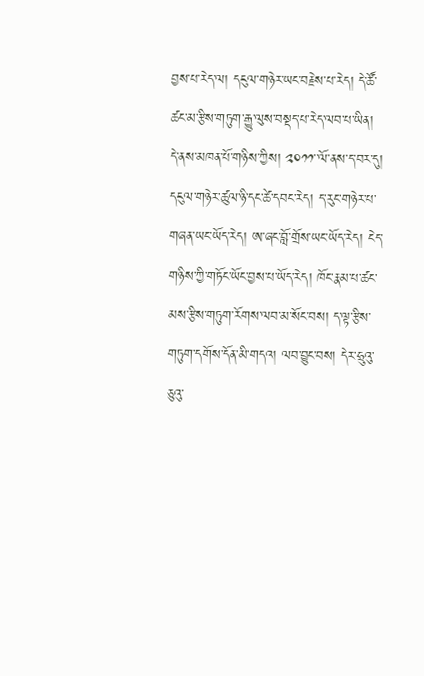བྱས་པ་རེད་ལ། དངུལ་གཉེར་ཡང་བརྗེས་པ་རེད། དེ་ཚོ་ཚང་མ་རྩིས་གཏུག་རྒྱུ་ལུས་བསྡད་པ་རེད་ལབ་པ་ཡིན།  དེ་ནས་མཁན་པོ་གཉིས་ཀྱིས། ༢༠༡༡་་ལོ་ནས་ད་བར་དུ། དངུལ་གཉེར་ཚུལ་ཉི་དང་ཚེ་དབང་རེད། ད་རུང་གཉེར་པ་གཞན་ཡང་ཡོད་རེད། ཨ་ཞང་བློ་གྲོས་ཡང་ཡོད་རེད། ངེད་གཉིས་ཀྱི་གཏོང་ཡོང་བྱས་པ་ཡོད་རེད། ཁོང་རྣམ་པ་ཚང་མས་རྩིས་གཏུག་རོགས་ལབ་མ་སོང་བས། ད་ལྟ་རྩིས་གཏུག་དགོས་དོན་མི་གདའ། ལབ་བྱུང་བས། དེར་ཧྲུའུ་ཅུའུ་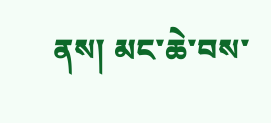ནས། མང་ཆེ་བས་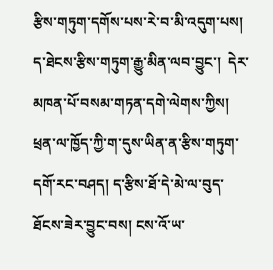རྩིས་གཏུག་དགོས་པས་རེ་བ་མི་འདུག་པས། ད་ཐེངས་རྩིས་གཏུག་རྒྱུ་མིན་ལབ་བྱུང་།  དེར་མཁན་པོ་བསམ་གཏན་དགེ་ལེགས་ཀྱིས། ཕྲན་ལ་ཁྱོད་ཀྱི་ག་དུས་ཡིན་ན་རྩིས་གཏུག་དགོ་རང་བཤད། ད་རྩིས་ཐོ་དེ་མེ་ལ་བུད་ཐོངས་ཟེར་བྱུང་བས། ངས་འོ་ཡ་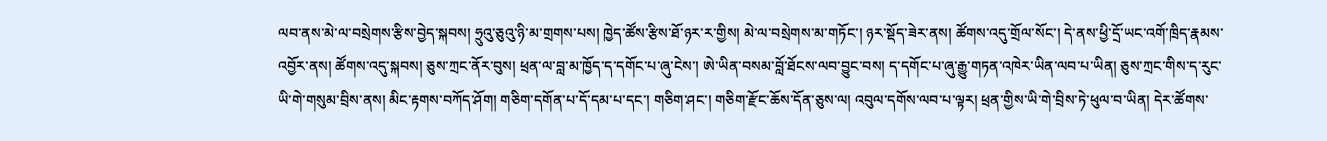ལབ་ནས་མེ་ལ་བསྲེགས་རྩིས་བྱེད་སྐབས། ཧྲུའུ་ཅུའུ་ཉི་མ་གྲགས་པས། ཁྱེད་ཚོས་རྩིས་ཐོ་ཉར་ར་གྱིས། མེ་ལ་བསྲེགས་མ་གཏོང་། ཉར་སྡོད་ཟེར་ནས། ཚོགས་འདུ་གྲོལ་སོང་། དེ་ནས་ཕྱི་དྲོ་ཡང་འགོ་ཁྲིད་རྣམས་འབྱོར་ནས། ཚོགས་འདུ་སྐབས། ཅུས་ཀྲང་ནོར་བུས། ཕྲན་ལ་བླ་མ་ཁྱོད་ད་དགོང་པ་ཞུ་ངེས་། ཨེ་ཡིན་བསམ་བློ་ཐོངས་ལབ་བྱུང་བས། ད་དགོང་པ་ཞུ་རྒྱུ་གཏན་འཁེར་ཡིན་ལབ་པ་ཡིན། ཅུས་ཀྲང་གིས་ད་རུང་ཡི་གེ་གསུམ་བྲིས་ནས། མིང་རྟགས་བཀོད་ཤོག། གཅིག་དགོན་པ་དོ་དམ་པ་དང་། གཅིག་ཤང་། གཅིག་རྫོང་ཆོས་དོན་ཅུས་ལ། འབུལ་དགོས་ལབ་པ་ལྟར། ཕྲན་གྱིས་ཡི་གེ་བྲིས་ཏེ་ཕུལ་བ་ཡིན། དེར་ཚོགས་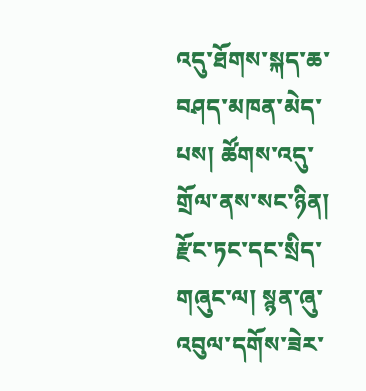འདུ་ཐོགས་སྐད་ཆ་བཤད་མཁན་མེད་པས། ཚོགས་འདུ་གྲོལ་ནས་སང་ཉིན། རྫོང་ཏང་དང་སྲིད་གཞུང་ལ། སྙན་ཞུ་འབུལ་དགོས་ཟེར་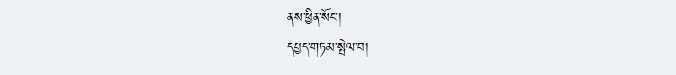ནས་ཕྱིན་སོང་།
དཔྱད་གཏམ་སྤེལ་བ།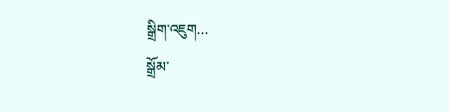སྒྲིག་འཇུག...
སྒྲོམ་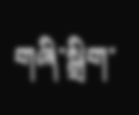གཞི་སྒྲིག་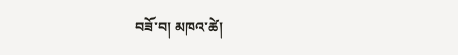བཟོ་བ། མཁའ་ཚེ།